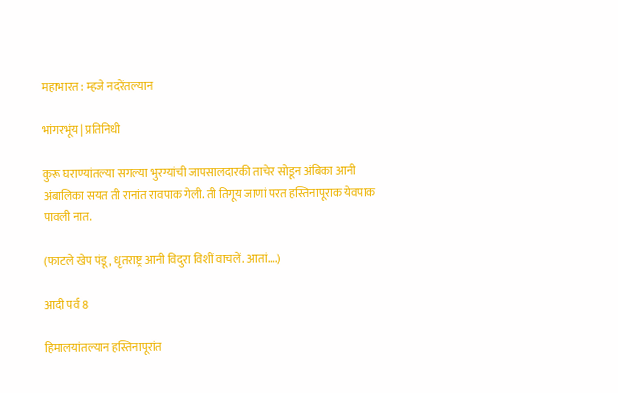महाभारत : म्हजे नदरेंतल्यान

भांगरभूंय | प्रतिनिधी

कुरू घराण्यांतल्या सगल्या भुरग्यांची जापसालदारकी ताचेर सोडून अंबिका आनी अंबालिका सयत ती रानांत रावपाक गेली. ती तिगूय जाणां परत हस्तिनापूराक येवपाक पावली नात.

(फाटले खेप पंडू, धृतराष्ट्र आनी विदुरा विशीं वाचलें. आतां….)

आदी पर्व 8

हिमालयांतल्यान हस्तिनापूरांत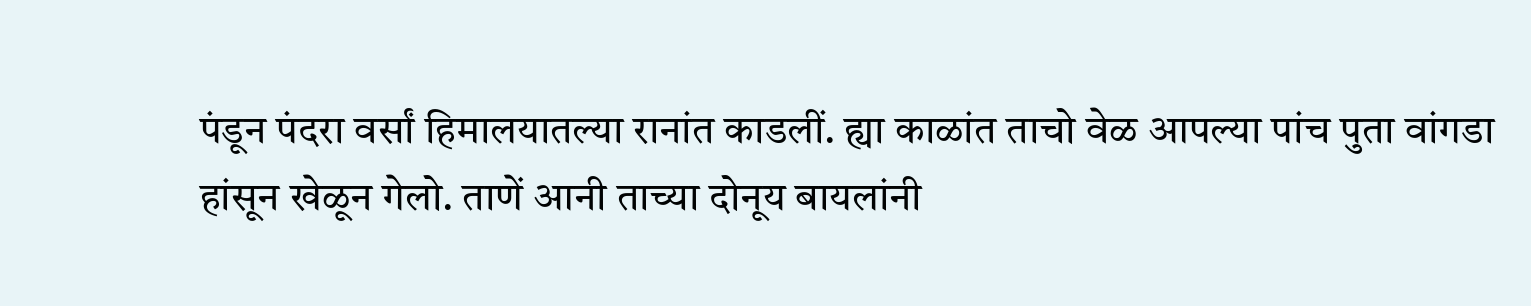पंडून पंदरा वर्सां हिमालयातल्या रानांत काडलीं. ह्या काळांत ताचो वेळ आपल्या पांच पुता वांगडा हांसून खेळून गेलो. ताणें आनी ताच्या दोनूय बायलांनी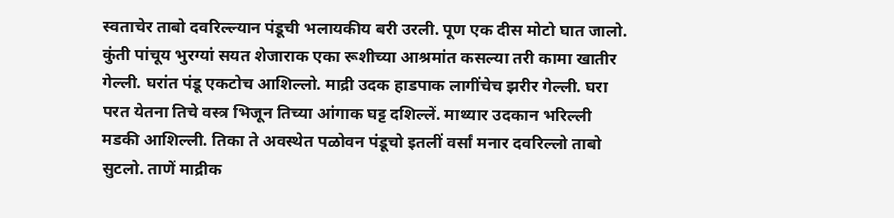स्वताचेर ताबो दवरिल्ल्यान पंडूची भलायकीय बरी उरली. पूण एक दीस मोटो घात जालो. कुंती पांचूय भुरग्यां सयत शेजाराक एका रूशीच्या आश्रमांत कसल्या तरी कामा खातीर गेल्ली. घरांत पंडू एकटोच आशिल्लो. माद्री उदक हाडपाक लागींचेच झरीर गेल्ली. घरा परत येतना तिचे वस्त्र भिजून तिच्या आंगाक घट्ट दशिल्लें. माथ्यार उदकान भरिल्ली मडकी आशिल्ली. तिका ते अवस्थेत पळोवन पंडूचो इतलीं वर्सां मनार दवरिल्लो ताबो सुटलो. ताणें माद्रीक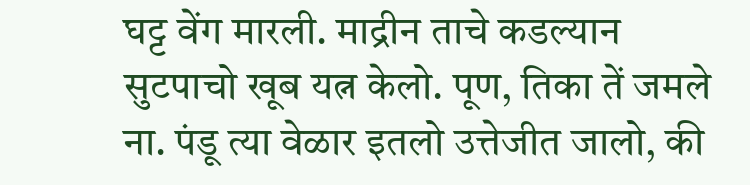घट्ट वेंग मारली. माद्रीन ताचे कडल्यान सुटपाचो खूब यत्न केलो. पूण, तिका तें जमले ना. पंडू त्या वेळार इतलो उत्तेजीत जालो, की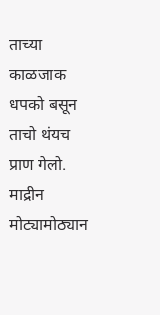ताच्या काळजाक धपको बसून ताचो थंयच प्राण गेलो. माद्रीन मोट्यामोठ्यान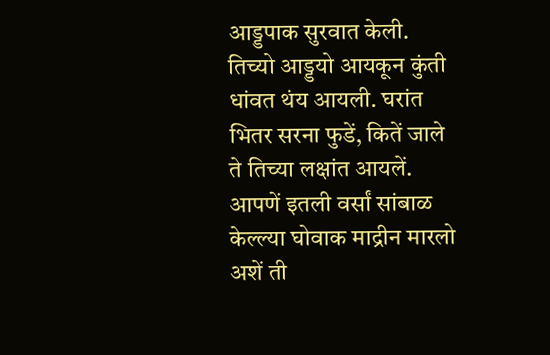आड्डपाक सुरवात केली. तिच्यो आड्डयो आयकून कुंती धांवत थंय आयली. घरांत भितर सरना फुडें, कितें जाले ते तिच्या लक्षांत आयलें. आपणें इतली वर्सां सांबाळ केल्ल्या घोवाक माद्रीन मारलो अशें ती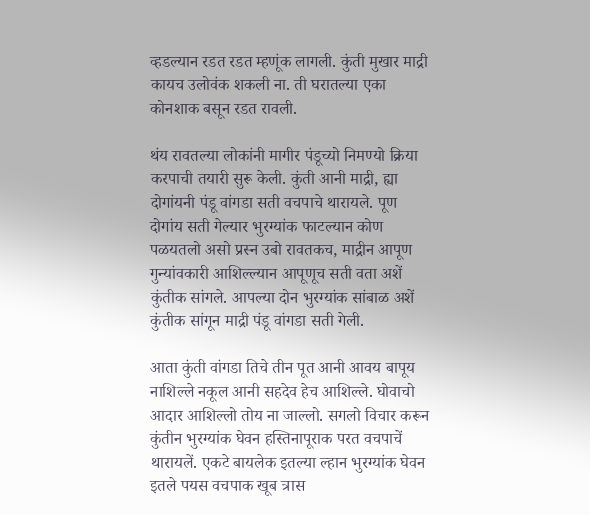व्हडल्यान रडत रडत म्हणूंक लागली. कुंती मुखार माद्री कायच उलोवंक शकली ना. ती घरातल्या एका कोनशाक बसून रडत रावली.

थंय रावतल्या लोकांनी मागीर पंडूच्यो निमण्यो क्रिया करपाची तयारी सुरू केली. कुंती आनी माद्री, ह्या दोगांयनी पंडू वांगडा सती वचपाचे थारायले. पूण दोगांय सती गेल्यार भुरग्यांक फाटल्यान कोण पळयतलो असो प्रस्न उबो रावतकच, माद्रीन आपूण गुन्यांवकारी आशिल्ल्यान आपूणूच सती वता अशें कुंतीक सांगले. आपल्या दोन भुरग्यांक सांबाळ अशें कुंतीक सांगून माद्री पंडू वांगडा सती गेली.

आता कुंती वांगडा तिचे तीन पूत आनी आवय बापूय नाशिल्ले नकूल आनी सहदेव हेच आशिल्ले. घोवाचो आदार आशिल्लो तोय ना जाल्लो. सगलो विचार करून कुंतीन भुरग्यांक घेवन हस्तिनापूराक परत वचपाचें थारायलें. एकटे बायलेक इतल्या ल्हान भुरग्यांक घेवन इतले पयस वचपाक खूब त्रास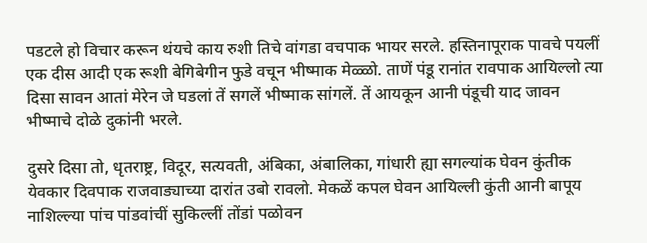पडटले हो विचार करून थंयचे काय रुशी तिचे वांगडा वचपाक भायर सरले. हस्तिनापूराक पावचे पयलीं एक दीस आदी एक रूशी बेगिबेगीन फुडे वचून भीष्माक मेळ्ळो. ताणें पंडू रानांत रावपाक आयिल्लो त्या दिसा सावन आतां मेरेन जे घडलां तें सगलें भीष्माक सांगलें. तें आयकून आनी पंडूची याद जावन भीष्माचे दोळे दुकांनी भरले.

दुसरे दिसा तो, धृतराष्ट्र, विदूर, सत्यवती, अंबिका, अंबालिका, गांधारी ह्या सगल्यांक घेवन कुंतीक येवकार दिवपाक राजवाड्याच्या दारांत उबो रावलो. मेकळें कपल घेवन आयिल्ली कुंती आनी बापूय नाशिल्ल्या पांच पांडवांचीं सुकिल्लीं तोंडां पळोवन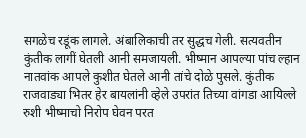सगळेच रडूंक लागले. अंबालिकाची तर सुद्धच गेली. सत्यवतीन कुंतीक लागीं घेतली आनी समजायली. भीष्मान आपल्या पांच ल्हान नातवांक आपले कुशीत घेतले आनी तांचे दोळे पुसले. कुंतीक राजवाड्या भितर हेर बायलांनी व्हेले उपरांत तिच्या वांगडा आयिल्ले रुशी भीष्माचो निरोप घेवन परत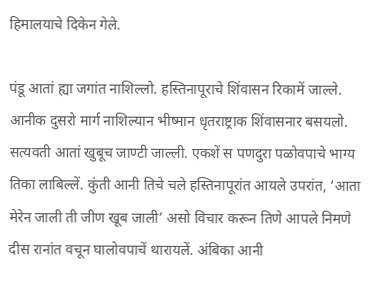हिमालयाचे दिकेन गेले.

पंडू आतां ह्या जगांत नाशिल्लो. हस्तिनापूराचे शिंवासन रिकामें जाल्ले. आनीक दुसरो मार्ग नाशिल्यान भीष्मान धृतराष्ट्राक शिंवासनार बसयलो. सत्यवती आतां खुबूच जाण्टी जाल्ली. एकशें स पणदुरा पळोवपाचे भाग्य तिका लाबिल्लें. कुंती आनी तिचे चले हस्तिनापूरांत आयले उपरांत, ‘आता मेरेन जाली ती जीण खूब जाली’ असो विचार करून तिणे आपले निमणे दीस रानांत वचून घालोवपाचें थारायलें. अंबिका आनी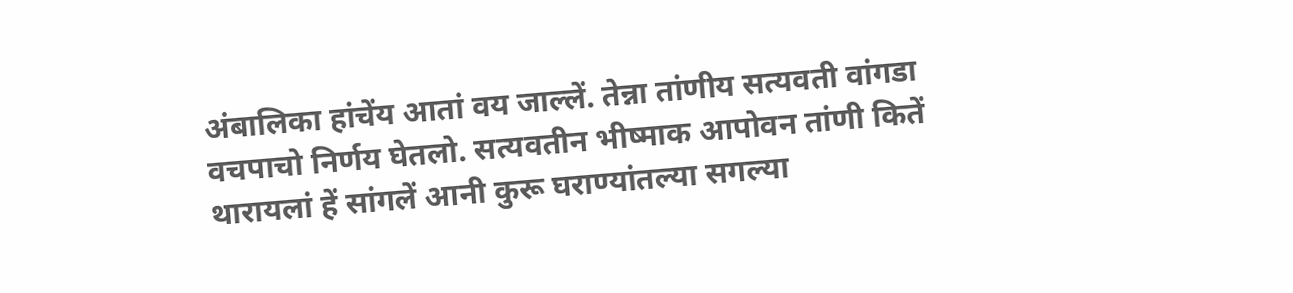अंबालिका हांचेंय आतां वय जाल्लें. तेन्ना तांणीय सत्यवती वांगडा वचपाचो निर्णय घेतलो. सत्यवतीन भीष्माक आपोवन तांणी कितें थारायलां हें सांगलें आनी कुरू घराण्यांतल्या सगल्या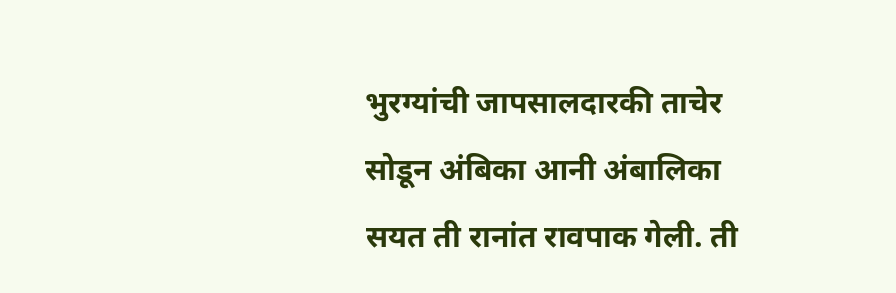भुरग्यांची जापसालदारकी ताचेर सोडून अंबिका आनी अंबालिका सयत ती रानांत रावपाक गेली. ती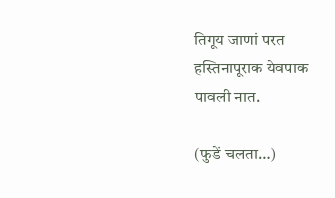तिगूय जाणां परत हस्तिनापूराक येवपाक पावली नात.

(फुडें चलता…)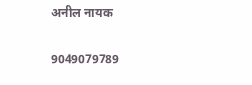अनील नायक

9049079789